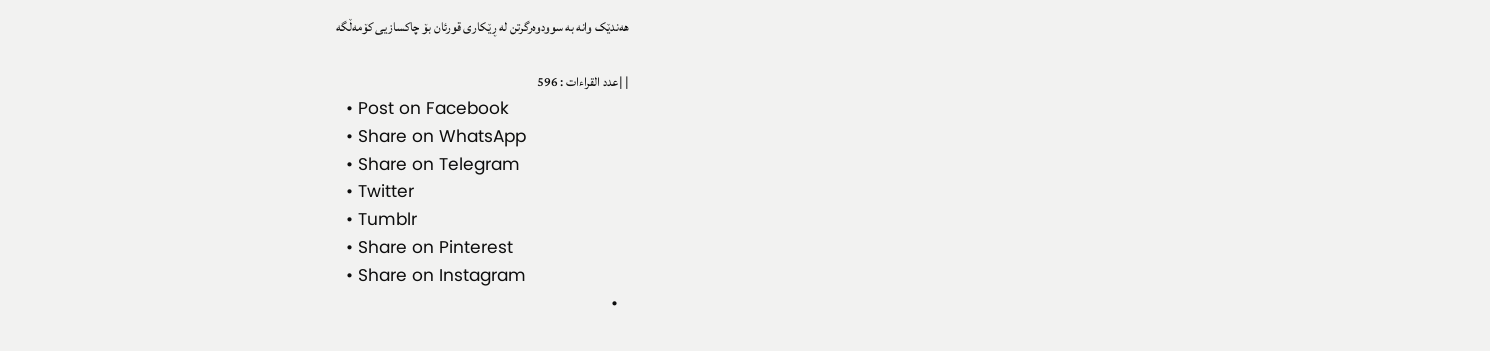هەندێک وانە بە سوودوەرگرتن لە ڕێکاری قورئان بۆ چاکسازیی کۆمەڵگە

| |عدد القراءات : 596
  • Post on Facebook
  • Share on WhatsApp
  • Share on Telegram
  • Twitter
  • Tumblr
  • Share on Pinterest
  • Share on Instagram
  •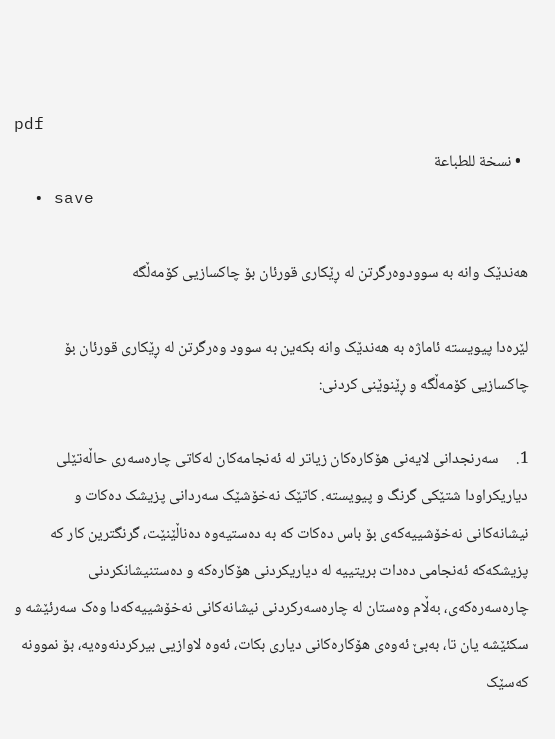pdf
  • نسخة للطباعة
  • save

هەندێک وانە بە سوودوەرگرتن لە ڕێکاری قورئان بۆ چاکسازیی کۆمەڵگە

لێرەدا پیویستە ئاماژە بە هەندێک وانە بکەین بە سوود وەرگرتن لە ڕێکاری قورئان بۆ چاکسازیی کۆمەڵگە و ڕێنوێنی کردنی:

1.     سەرنجدانی لایەنی هۆکارەکان زیاتر لە ئەنجامەکان لەکاتی چارەسەری حاڵەتێلی دیاریکراودا شتێکی گرنگ و پیویستە. کاتێک نەخۆشێک سەردانی پزیشک دەکات و نیشانەکانی نەخۆشییەکەی بۆ باس دەکات کە بە دەستیەوە دەناڵێنێت، گرنگترین کار کە پزیشکەکە ئەنجامی دەدات بریتییە لە دیاریکردنی هۆکارەکە و دەستنیشانکردنی چارەسەرەکەی، بەڵام وەستان لە چارەسەرکردنی نیشانەکانی نەخۆشییەکەدا وەک سەرئێشە و سکئێشە یان تا، بەبێ ئەوەی هۆکارەکانی دیاری بکات، ئەوە لاوازیی بیرکردنەوەیە، بۆ نموونە کەسێک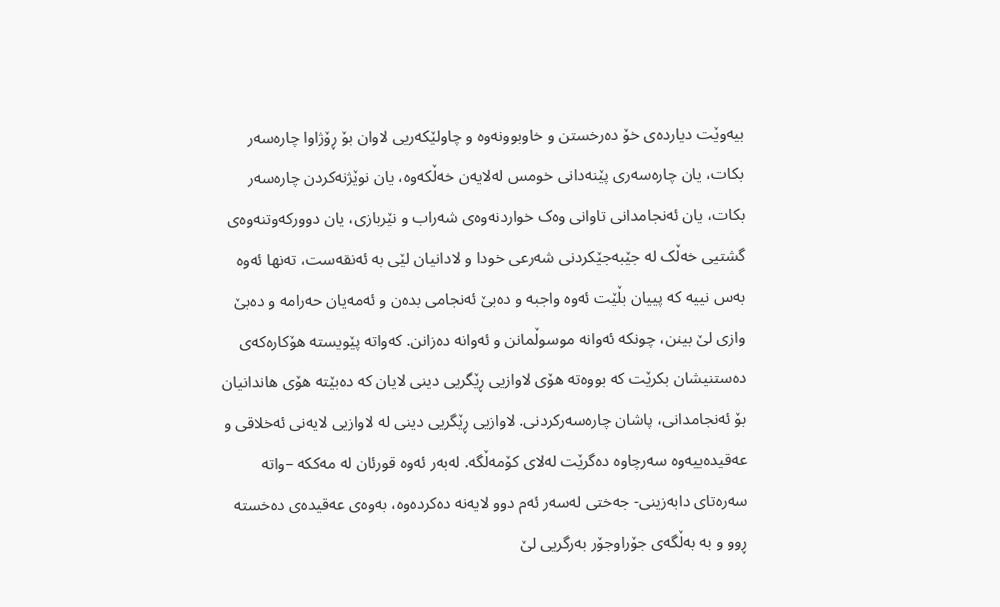بیەوێت دیاردەی خۆ دەرخستن و خاوبوونەوە و چاولێکەریی لاوان بۆ ڕۆژاوا چارەسەر بکات، یان چارەسەری پێنەدانی خومس لەلایەن خەڵکەوە، یان نوێژنەکردن چارەسەر بکات، یان ئەنجامدانی تاوانی وەک خواردنەوەی شەراب و نێربازی، یان دوورکەوتنەوەی گشتیی خەڵک لە جێبەجێکردنی شەرعی خودا و لادانیان لێی بە ئەنقەست، تەنها ئەوە بەس نییە کە پییان بڵێت ئەوە واجبە و دەبێ ئەنجامی بدەن و ئەمەیان حەرامە و دەبێ وازی لێ بینن، چونکە ئەوانە موسوڵمانن و ئەوانە دەزانن. کەواتە پێویستە هۆکارەکەی دەستنیشان بکرێت کە بووەتە هۆی لاوازیی ڕێگریی دینی لایان کە دەبێتە هۆی هاندانیان بۆ ئەنجامدانی، پاشان چارەسەرکردنی. لاوازیی ڕێگریی دینی لە لاوازیی لایەنی ئەخلاقی و عەقیدەییەوە سەرچاوە دەگرێت لەلای کۆمەڵگە. لەبەر ئەوە قورئان لە مەککە –واتە سەرەتای دابەزینی- جەختی لەسەر ئەم دوو لایەنە دەکردەوە، بەوەی عەقیدەی دەخستە ڕوو و بە بەڵگەی جۆراوجۆر بەرگریی لێ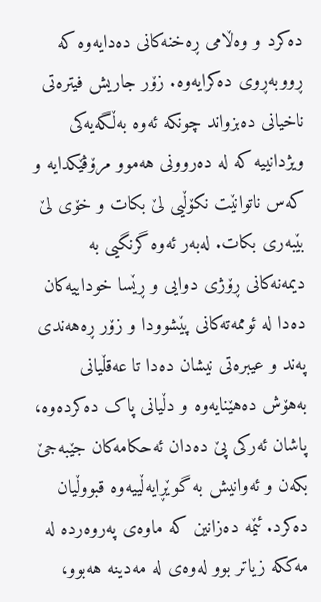دەکرد و وەڵامی ڕەخنەکانی دەدایەوە کە ڕووبەڕوی دەکرایەوە. زۆر جاریش فیترەتی ناخیانی دەبزواند چونکە ئەوە بەڵگەیەکی ویژدانییە کە لە دەروونی هەموو مرۆڤێکدایە و کەس ناتوانێت نکۆڵیی لێ بکات و خۆی لێ بێبەری بکات. لەبەر ئەوە گرنگیی بە دیمەنەکانی ڕۆژی دوایی و ڕێسا خوداییەکان دەدا لە ئوممەتەکانی پێشوودا و زۆر ڕەهەندی پەند و عیبرەتی نیشان دەدا تا عەقڵیانی بەهۆش دەهێنایەوە و دڵیانی پاک دەکردەوە، پاشان ئەرکی پێ دەدان ئەحکامەکان جێبەجێ بکەن و ئەوانیش بە گوێڕایەڵییەوە قبووڵیان دەکرد. ئێمە دەزانین کە ماوەی پەروەردە لە مەککە زیاتر بوو لەوەی لە مەدینە هەبوو،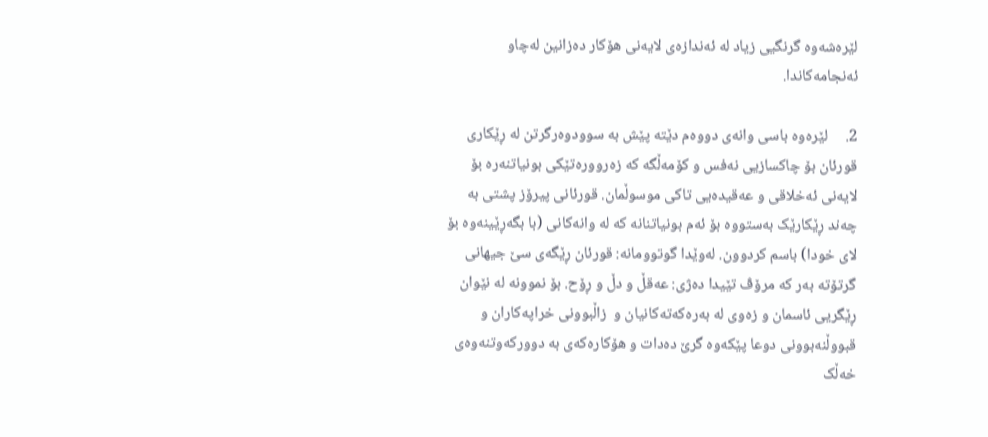لێرەشەوە گرنگیی زیاد لە ئەندازەی لایەنی هۆکار دەزانین لەچاو ئەنجامەکاندا.

2.     لێرەوە باسی وانەی دووەم دێتە پێش بە سوودوەرگرتن لە ڕێکاری قورئان بۆ چاکسازیی نەفس و کۆمەڵگە کە زەروورەتێکی بونیاتنەرە بۆ لایەنی ئەخلاقی و عەقیدەیی تاکی موسوڵمان. قورئانی پیرۆز پشتی بە چەند ڕێکارێک بەستووە بۆ ئەم بونیاتنانە کە لە وانەکانی (با بگەڕێینەوە بۆ لای خودا) باسم کردوون. لەوێدا گوتوومانە: قورئان ڕێگەی سێ جیهانی گرتۆتە بەر کە مرۆڤ تێیدا دەژی: عەقڵ و دڵ و ڕۆح. بۆ نموونە لە نێوان ڕێگریی ئاسمان و زەوی لە بەرەکەتەکانیان و  زاڵبوونی خراپەکاران و قبووڵنەبوونی دوعا پێکەوە گرێ دەدات و هۆکارەکەی بە دوورکەوتنەوەی خەڵک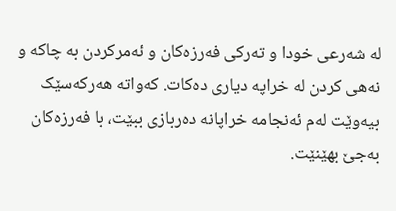لە شەرعی خودا و تەرکی فەرزەکان و ئەمرکردن بە چاکە و نەهی کردن لە خراپە دیاری دەکات. کەواتە هەرکەسێک بیەوێت لەم ئەنجامە خراپانە دەربازی ببێت، با فەرزەکان بەجێ بهێنێت.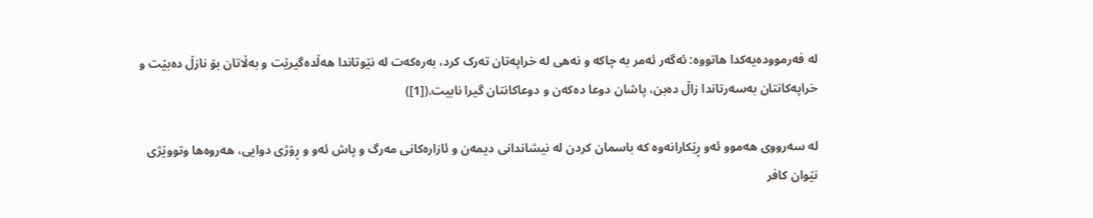لە فەرموودەیەکدا هاتووە: ئەگەر ئەمر بە چاکە و نەهی لە خراپەتان تەرک کرد، بەرەکەت لە نێوتاندا هەڵدەگیرێت و بەڵاتان بۆ نازڵ دەبێت و خراپەکانتان بەسەرتاندا زاڵ دەبن، پاشان دوعا دەکەن و دوعاکانتان گیرا نابیت.([1])

لە سەرووی هەموو ئەو ڕێکارانەوە کە باسمان کردن لە نیشاندانی دیمەن و ئازارەکانی مەرگ و پاش ئەو و ڕۆژی دوایی، هەروەها وتووێژی نێوان کافر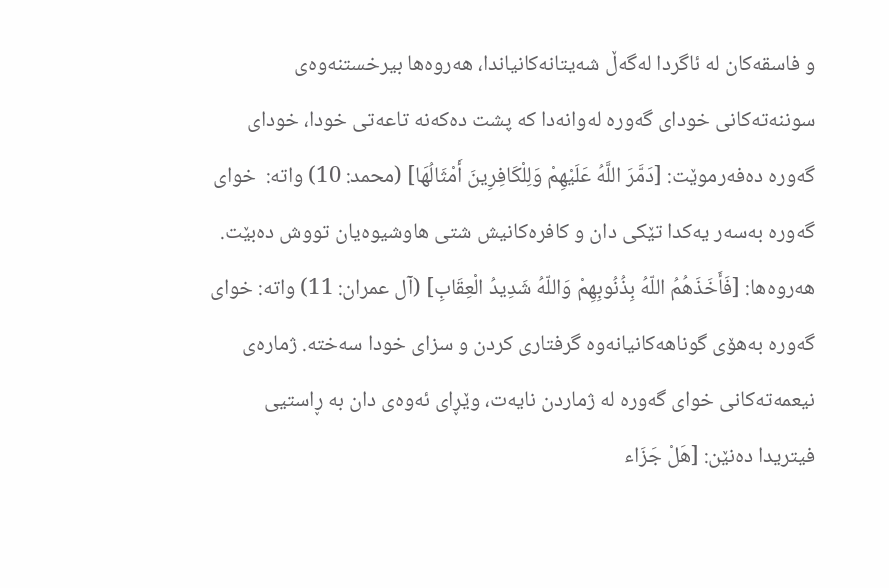و فاسقەکان لە ئاگردا لەگەڵ شەیتانەکانیاندا، هەروەها بیرخستنەوەی سوننەتەکانی خودای گەورە لەوانەدا کە پشت دەکەنە تاعەتی خودا، خودای گەورە دەفەرموێت: [دَمَّرَ اللَّهُ عَلَيْهِمْ وَلِلْكَافِرِينَ أَمْثَالُهَا] (محمد: 10) واتە:  خوای گەورە بەسەر یەکدا تێکی دان و کافرەکانیش شتی هاوشیوەیان تووش دەبێت. هەروەها: [فَأَخَذَهُمُ اللّهُ بِذُنُوبِهِمْ وَاللّهُ شَدِيدُ الْعِقَابِ] (آل عمران: 11) واتە: خوای گەورە بەهۆی گوناهەکانیانەوە گرفتاری کردن و سزای خودا سەختە. ژمارەی نیعمەتەکانی خوای گەورە لە ژماردن نایەت، وێڕای ئەوەی دان بە ڕاستیی فیتریدا دەنێن: [هَلْ جَزَاء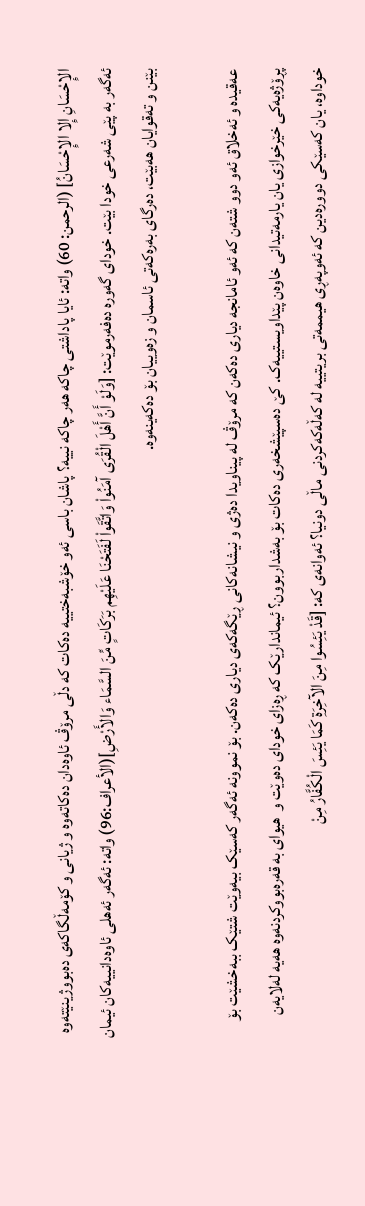الإِحْسَانِ إِلا الإِحْسَانُ] (الرحمن: 60) واتە: ئایا پاداشتی چاکە هەر چاکە نییە؟ پاشان باسی ئەو خۆشبەختییە دەکات کە دڵی مرۆڤ ئاوەدان دەکاتەوە و ژیانی و کۆمەڵگاکەی دەبووژینێتەوە ئەگەر بە پێی شەرعی خودا بێت. خودای گەورە دەفەرموێت: [وَلَوْ أَنَّ أَهْلَ الْقُرَى آمَنُواْ وَاتَّقَواْ لَفَتَحْنَا عَلَيْهِم بَرَكَاتٍ مِّنَ السَّمَاء وَالأَرْضِ](الأعراف:96) واتە: ئەگەر ئەهلی ئاوەدانییەکان ئیمان بێنن و تەقوایان هەبێت، دەرگای بەرەکەتی ئاسمان و زەوییان بۆ دەکەینەوە.

عەقیدە و ئەخلاق ئەو دوو شتەن کە ئەو ئامانجە دیاری دەکەن کە مرۆڤ لە پیناویدا دەژی و نیشانەکانی ڕێگەکەی دیاری دەکەن. بۆ نموونە ئەگەر کەسێک بیەوێت شتێک ببەخشێت بۆ پڕۆژەیەکی خێرخوازی یان یارمەتیدانی خاوەن پێداویستییەک. کێ دەسپێشخەری دەکات بۆ بەشداربوون؟ ئیماندارێک کە ڕەزای خودای دەوێت و  هیوای بە قەرەبووکردنەوە هەیە لەلایەن خوداوە، یان کەسێکی دوورەدین کە ئەوپەڕی هیممەتی بریتییە لە کەڵەکەکردنی ماڵی دونیا؟ ئەوانەی کە: [قَدْ يَئِسُوا مِنَ الآخِرَةِ كَمَا يَئِسَ الْكُفَّارُ مِنْ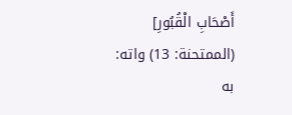أَصْحَابِ الْقُبُورِ] (الممتحنة: 13) واتە: بە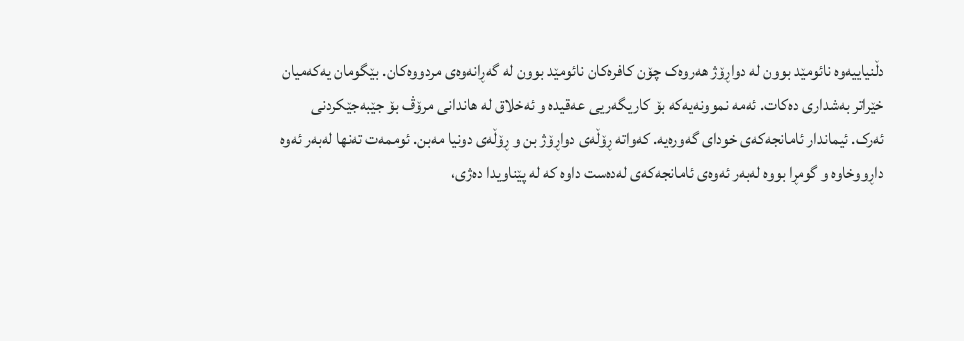دڵنیاییەوە نائومێد بوون لە دواڕۆژ هەروەک چۆن کافرەکان نائومێد بوون لە گەڕانەوەی مردووەکان. بێگومان یەکەمیان خێراتر بەشداری دەکات. ئەمە نموونەیەکە بۆ کاریگەریی عەقیدە و ئەخلاق لە هاندانی مرۆڤ بۆ جێبەجێکردنی ئەرک. ئیماندار ئامانجەکەی خودای گەورەیە. کەواتە ڕۆڵەی دواڕۆژ بن و ڕۆڵەی دونیا مەبن. ئوممەت تەنها لەبەر ئەوە داڕووخاوە و گومڕا بووە لەبەر ئەوەی ئامانجەکەی لەدەست داوە کە لە پێناویدا دەژی،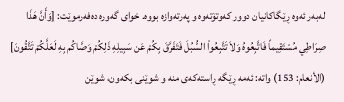لەبەر ئەوە ڕێگاکانیان دوور کەوتۆتەوە و پەرتەوازە بووە. خوای گەورە دەفەرموێت: [وَأَنَّ هَذَا صِرَاطِي مُسْتَقِيماً فَاتَّبِعُوهُ وَلاَ تَتَّبِعُواْ السُّبُلَ فَتَفَرَّقَ بِكُمْ عَن سَبِيلِهِ ذَلِكُمْ وَصَّاكُم بِهِ لَعَلَّكُمْ تَتَّقُونَ] (الأنعام: 153) واتە: ئەمە ڕێگە ڕاستەکەی منە و شوێنی بکەون، شوێن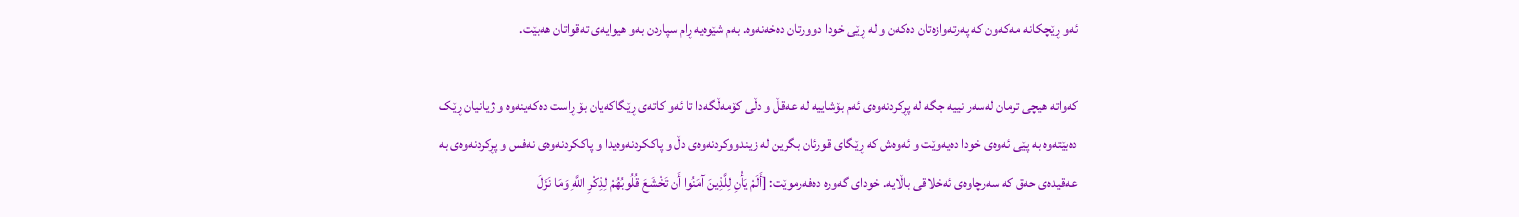ئەو ڕێچکانە مەکەون کە پەرتەوازەتان دەکەن و لە ڕێی خودا دوورتان دەخەنەوە. بەم شێوەیە ڕام سپاردن بەو هیوایەی تەقواتان هەبێت.

کەواتە هیچی ترمان لەسەر نییە جگە لە پڕکردنەوەی ئەم بۆشاییە لە عەقڵ و دڵی کۆمەڵگەدا تا ئەو کاتەی ڕێگاکەیان بۆ ڕاست دەکەینەوە و ژیانیان ڕێک دەبێتەوە بە پێی ئەوەی خودا دەیەوێت و ئەوەش کە ڕێگای قورئان بگرین لە زیندووکردنەوەی دڵ و پاککردنەوەیدا و پاککردنەوەی نەفس و پڕکردنەوەی بە عەقیدەی حەق کە سەرچاوەی ئەخلاقی باڵایە. خودای گەورە دەفەرموێت: [أَلَمْ يَأْنِ لِلَّذِينَ آمَنُوا أَن تَخْشَعَ قُلُوبُهُمْ لِذِكْرِ اللَّهِ وَمَا نَزَلَ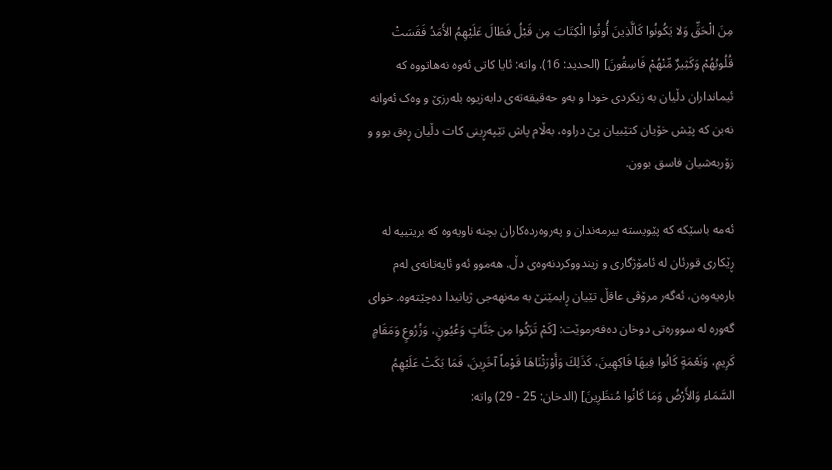مِنَ الْحَقِّ وَلا يَكُونُوا كَالَّذِينَ أُوتُوا الْكِتَابَ مِن قَبْلُ فَطَالَ عَلَيْهِمُ الأَمَدُ فَقَسَتْ قُلُوبُهُمْ وَكَثِيرٌ مِّنْهُمْ فَاسِقُونَ] (الحديد: 16). واتە: ئایا کاتی ئەوە نەهاتووە کە ئیمانداران دڵیان بە زیکردی خودا و بەو حەقیقەتەی دابەزیوە بلەرزێ و وەک ئەوانە نەبن کە پێش خۆیان کتێبیان پێ دراوە، بەڵام پاش تێپەڕینی کات دڵیان ڕەق بوو و زۆربەشیان فاسق بوون.

ئەمە باسێکە کە پێویستە بیرمەندان و پەروەردەکاران بچنە ناویەوە کە بریتییە لە ڕێکاری قورئان لە ئامۆژگاری و زیندووکردنەوەی دڵ. هەموو ئەو ئایەتانەی لەم بارەیەوەن، ئەگەر مرۆڤی عاقڵ تێیان ڕابمێنێ بە مەنهەجی ژیانیدا دەچێتەوە. خوای گەورە لە سوورەتی دوخان دەفەرموێت: [كَمْ تَرَكُوا مِن جَنَّاتٍ وَعُيُونٍ، وَزُرُوعٍ وَمَقَامٍ كَرِيمٍ، وَنَعْمَةٍ كَانُوا فِيهَا فَاكِهِينَ، كَذَلِكَ وَأَوْرَثْنَاهَا قَوْماً آخَرِينَ، فَمَا بَكَتْ عَلَيْهِمُ السَّمَاء وَالأَرْضُ وَمَا كَانُوا مُنظَرِينَ] (الدخان: 25 - 29) واتە: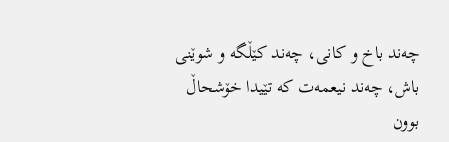چەند باخ و کانی، چەند کێڵگە و شوێنی باش، چەند نیعمەت کە تێیدا خۆشحاڵ بوون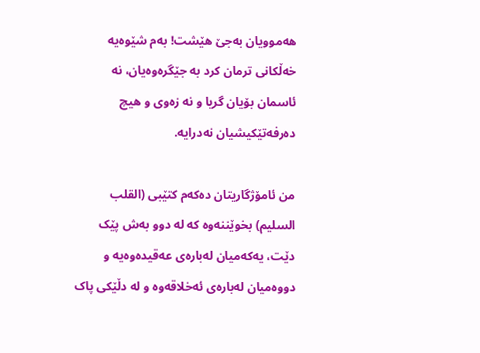هەموویان بەجێ هێشت! بەم شێوەیە خەڵکانی ترمان کرد بە جێگرەوەیان، نە ئاسمان بۆیان گریا و نە زەوی و هیچ دەرفەتێکیشیان نەدرایە.

من ئامۆژگاریتان دەکەم کتێبی (القلب السلیم) بخوێننەوە کە لە دوو بەش پێک دێت، یەکەمیان لەبارەی عەقیدەوەیە و دووەمیان لەبارەی ئەخلاقەوە و لە دڵێکی پاک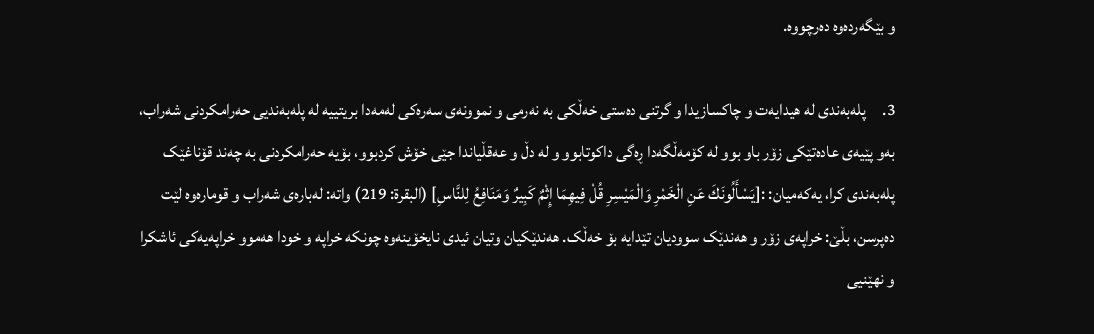و بێگەردەوە دەرچووە.

3.     پلەبەندی لە هیدایەت و چاکسازیدا و گرتنی دەستی خەڵکی بە نەرمی و نموونەی سەرەکی لەمەدا بریتییە لە پلەبەندیی حەرامکردنی شەراب، بەو پێیەی عادەتێکی زۆر باو بوو لە کۆمەڵگەدا ڕەگی داکوتابوو و لە دڵ و عەقڵیاندا جێی خۆش کردبوو، بۆیە حەرامکردنی بە چەند قۆناغێک پلەبەندی کرا، یەکەمیان: :[يَسْأَلُونَكَ عَنِ الْخَمْرِ وَالْمَيْسِرِ قُلْ فِيهِمَا إِثْمٌ كَبِيرٌ وَمَنَافِعُ لِلنَّاسِ] (البقرة: 219) واتە: لەبارەی شەراب و قومارەوە لێت دەپرسن، بڵێ: خراپەی زۆر و هەندێک سوودیان تێدایە بۆ خەڵک. هەندێکیان وتیان ئیدی نایخۆینەوە چونکە خراپە و خودا هەموو خراپەیەکی ئاشکرا و نهێنیی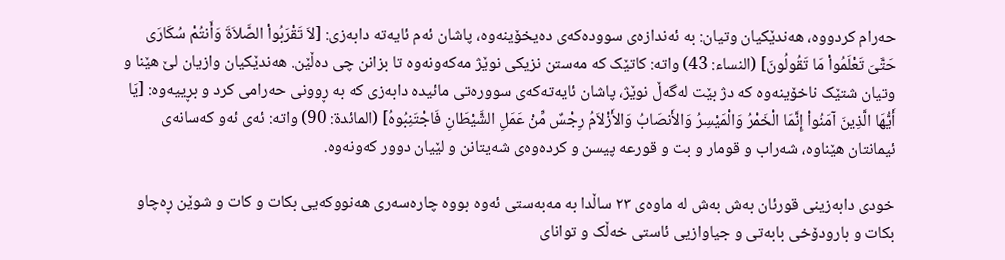حەرام کردووە، هەندێکیان وتیان: بە ئەندازەی سوودەکەی دەیخۆینەوە، پاشان ئەم ئایەتە دابەزی: [لاَ تَقْرَبُواْ الصَّلاَةَ وَأَنتُمْ سُكَارَى حَتَّىَ تَعْلَمُواْ مَا تَقُولُونَ] (النساء: 43) واتە: کاتێک کە مەستن نزیکی نوێژ مەکەونەوە تا بزانن چی دەڵێن. هەندێکیان وازیان لێ هێنا و وتیان شتێک ناخۆینەوە کە دژ بێت لەگەڵ نوێژ، پاشان ئایەتەکەی سوورەتی مائیدە دابەزی کە بە ڕوونی حەرامی کرد و بڕییەوە: [يَا أَيُّهَا الَّذِينَ آمَنُواْ إِنَّمَا الْخَمْرُ وَالْمَيْسِرُ وَالأَنصَابُ وَالأَزْلاَمُ رِجْسٌ مِّنْ عَمَلِ الشَّيْطَانِ فَاجْتَنِبُوهُ] (المائدة: 90) واتە: ئەی ئەو کەسانەی ئیمانتان هێناوە، شەراب و قومار و بت و قورعە پیسن و کردەوەی شەیتانن و لێیان دوور کەونەوە.

خودی دابەزینی قورئان بەش بەش لە ماوەی ٢٣ ساڵدا بە مەبەستی ئەوە بووە چارەسەری هەنووکەیی بکات و کات و شوێن ڕەچاو بکات و بارودۆخی بابەتی و جیاوازیی ئاستی خەڵک و توانای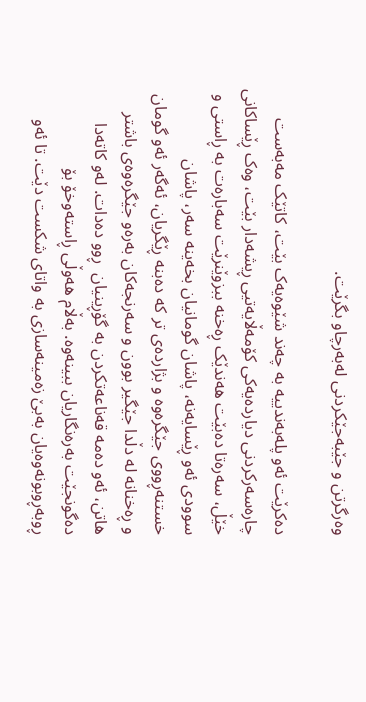وەرگرتن و جێبەجێکردنی لەبەرچاو بگرێت.

دەکرێت ئەو پلەبەندییە بە چەند شێوەیەک بێت، کاتێک مەبەست چارەسەرکردنی دیاردەیەکی کۆمەڵایەتیی ڕیشەدار بێت، وەک ڕێساکانی خێڵ، سەرەتا دەبێت هەندێک ڕەخنە ببزوێنرێت سەبارەت بە ڕاستی و سوودی ئەو ڕێسایەنە، پاشان گومانیان بخەینە سەر، پاشان خستنەڕووی جێگرەوە و بژاردەی تر کە دەبنە ڕێگریان، ئەگەر ئەو گومان و ڕەخنانە لە دڵدا جێگیر بوون و سەرنجەکان بەرەو جێگرەوەی باشتر هاتن، ئەو دەمە قەناعەتکردن بە گۆڕینیان  ڕوو دەدات. لەو کاتەدا دەگونجێت بەرەنگاریان ببینەوە. بەڵام هەوڵی ڕاستەوخۆ بۆ ڕوبەڕوبونەوەیان بەبێ زەمینەسازی بە واتای شکست دێت. تا ئەو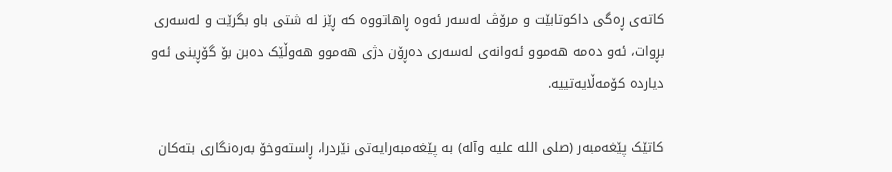کاتەی ڕەگی داکوتابێت و مرۆڤ لەسەر ئەوە ڕاهاتووە کە ڕێز لە شتی باو بگرێت و لەسەری بڕوات، ئەو دەمە هەموو ئەوانەی لەسەری دەڕۆن دژی هەموو هەوڵێک دەبن بۆ گۆڕینی ئەو دیاردە کۆمەڵایەتییە.

کاتێک پێغەمبەر (صلی الله علیه وآله) بە پێغەمبەرایەتی نێردرا، ڕاستەوخۆ بەرەنگاری بتەکان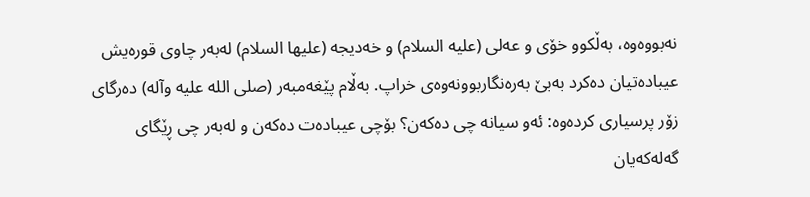نەبووەوە، بەڵکوو خۆی و عەلی (علیه السلام) و خەدیجە (علیها السلام) لەبەر چاوی قورەیش عیبادەتیان دەکرد بەبێ بەرەنگاربوونەوەی خراپ. بەڵام پێغەمبەر (صلی الله علیه وآله) دەرگای زۆر پرسیاری کردەوە: ئەو سیانە چی دەکەن؟ بۆچی عیبادەت دەکەن و لەبەر چی ڕێگای گەلەکەیان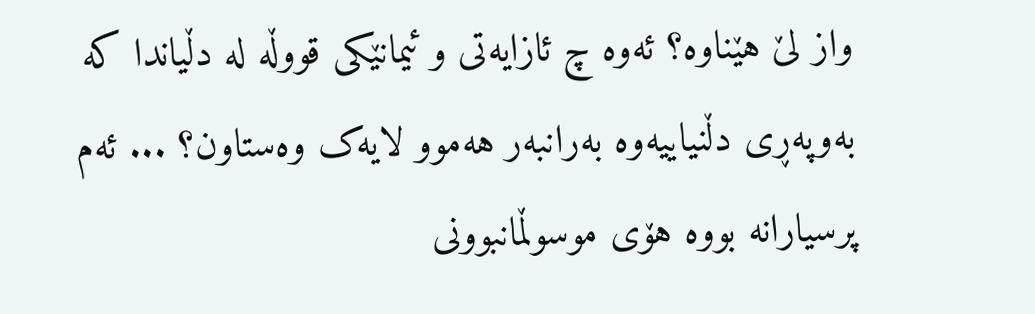واز لێ هێناوە؟ ئەوە چ ئازایەتی و ئیمانێکی قووڵە لە دڵیاندا کە بەوپەڕی دڵنیاییەوە بەرانبەر هەموو لایەک وەستاون؟ ... ئەم پرسیارانە بووە هۆی موسوڵمانبوونی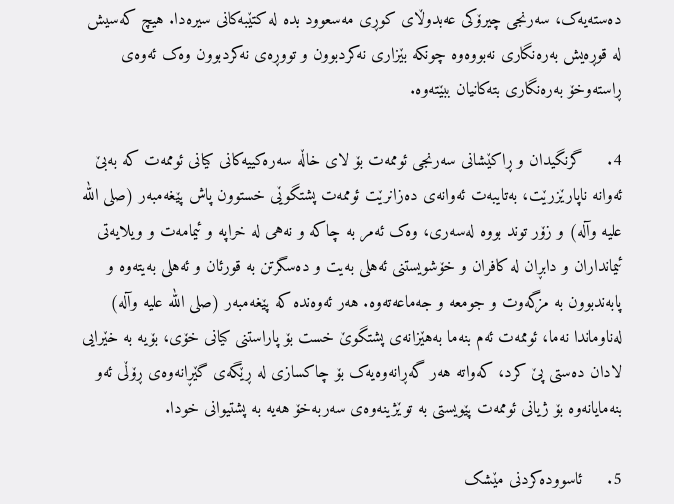دەستەیەک، سەرنجی چیرۆکی عەبدوڵای کوڕی مەسعوود بدە لە کتێبەکانی سیرەدا. هیچ کەسیش لە قوڕەیش بەرەنگاری نەبووەوە چونکە بێزاری نەکردبوون و تووڕەی نەکردبوون وەک ئەوەی ڕاستەوخۆ بەرەنگاری بتەکانیان ببێتەوە.

4.     گرنگیدان و ڕاکێشانی سەرنجی ئوممەت بۆ لای خاڵە سەرەکییەکانی کیانی ئوممەت کە بەبێ ئەوانە ناپارێزرێت، بەتایبەت ئەوانەی دەزانرێت ئوممەت پشتگوێی خستوون پاش پێغەمبەر (صلی الله علیه وآله) و زۆر توند بووە لەسەری، وەک ئەمر بە چاکە و نەهی لە خراپە و ئیمامەت و ویلایەتی ئیمانداران و دابڕان لە کافران و خۆشویستنی ئەهلی بەیت و دەسگرتن بە قورئان و ئەهلی بەیتەوە و پابەندبوون بە مزگەوت و جومعە و جەماعەتەوە. هەر ئەوەندە کە پێغەمبەر (صلی الله علیه وآله) لەناوماندا نەما، ئوممەت ئەم بنەما بەهێزانەی پشتگوێ خست بۆ پاراستنی کیانی خۆی، بۆیە بە خێرایی لادان دەستی پێ کرد، کەواتە هەر گەڕانەوەیەک بۆ چاکسازی لە ڕێگەی گێڕانەوەی ڕۆڵی ئەو بنەمایانەوە بۆ ژیانی ئوممەت پێویستی بە توێژینەوەی سەربەخۆ هەیە بە پشتیوانی خودا.

5.     ئاسوودەکردنی مێشک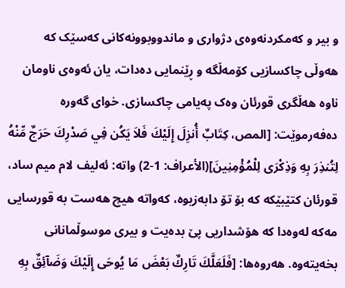و بیر و کەمکردنەوەی دژواری و ماندووبوونەکانی کەسێک کە هەوڵی چاکسازیی کۆمەڵگە و ڕێنمایی دەدات، یان ئەوەی ناومان ناوە هەڵگری قورئان وەک پەیامی چاکسازی. خوای گەورە دەفەرموێت: [المص، كِتَابٌ أُنزِلَ إِلَيْكَ فَلاَ يَكُن فِي صَدْرِكَ حَرَجٌ مِّنْهُ لِتُنذِرَ بِهِ وَذِكْرَى لِلْمُؤْمِنِينَ](الأعراف: 1-2) واتە: ئەلیف لام میم ساد، قورئان کتێبێکە کە بۆ تۆ دابەزیوە، کەواتە هیچ هەست بە قورسایی مەکە لەوەدا کە هۆشداریی پێ بدەیت و بیری موسوڵمانانی بخەیتەوە. هەروەها: [فَلَعَلَّكَ تَارِكٌ بَعْضَ مَا يُوحَى إِلَيْكَ وَضَآئِقٌ بِهِ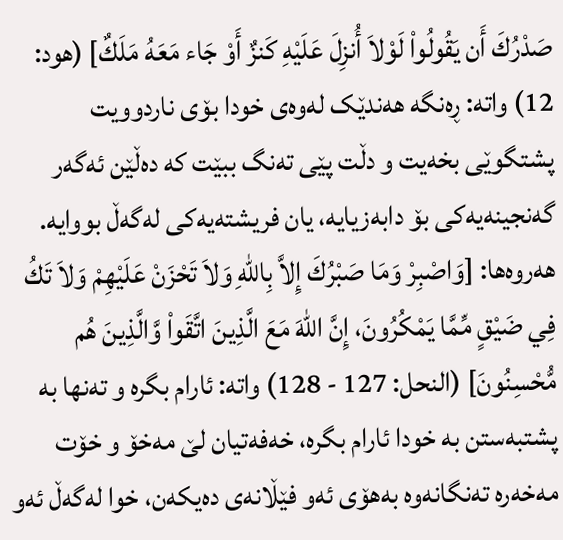صَدْرُكَ أَن يَقُولُواْ لَوْلاَ أُنزِلَ عَلَيْهِ كَنزٌ أَوْ جَاء مَعَهُ مَلَكٌ] (هود: 12) واتە: ڕەنگە هەندێک لەوەی خودا بۆی ناردوویت پشتگوێی بخەیت و دڵت پێی تەنگ ببێت کە دەڵێن ئەگەر گەنجینەیەکی بۆ دابەزیایە، یان فریشتەیەکی لەگەڵ بووایە. هەروەها: [وَاصْبِرْ وَمَا صَبْرُكَ إِلاَّ بِاللّهِ وَلاَ تَحْزَنْ عَلَيْهِمْ وَلاَ تَكُ فِي ضَيْقٍ مِّمَّا يَمْكُرُونَ، إِنَّ اللّهَ مَعَ الَّذِينَ اتَّقَواْ وَّالَّذِينَ هُم مُّحْسِنُونَ] (النحل: 127 - 128) واتە: ئارام بگرە و تەنها بە پشتبەستن بە خودا ئارام بگرە، خەفەتیان لێ مەخۆ و خۆت مەخەرە تەنگانەوە بەهۆی ئەو فێڵانەی دەیکەن، خوا لەگەڵ ئەو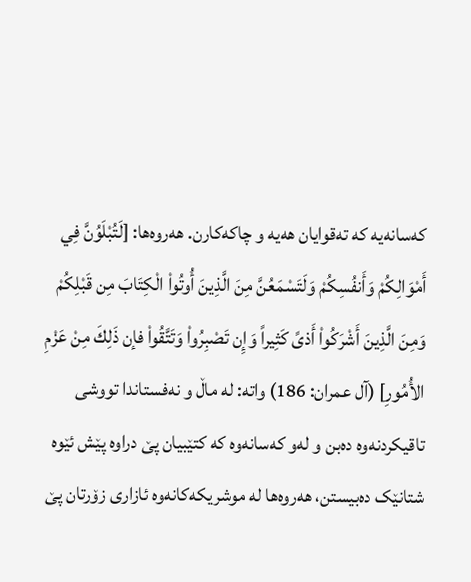کەسانەیە کە تەقوایان هەیە و چاکەکارن. هەروەها: [لَتُبْلَوُنَّ فِي أَمْوَالِكُمْ وَأَنفُسِكُمْ وَلَتَسْمَعُنَّ مِنَ الَّذِينَ أُوتُواْ الْكِتَابَ مِن قَبْلِكُمْ وَمِنَ الَّذِينَ أَشْرَكُواْ أَذىً كَثِيراً وَإِن تَصْبِرُواْ وَتَتَّقُواْ فإن ذَلِكَ مِنْ عَزْمِ الأُمُورِ] (آل عمران: 186) واتە: لە ماڵ و نەفستاندا تووشی تاقیکردنەوە دەبن و لەو کەسانەوە کە کتێبیان پێ دراوە پێش ئێوە شتانێک دەبیستن، هەروەها لە موشریکەکانەوە ئازاری زۆرتان پێ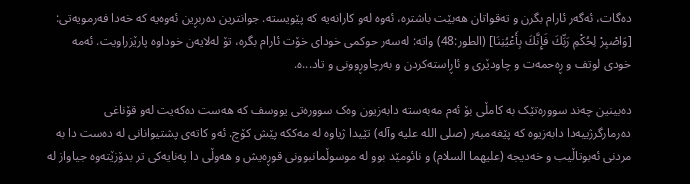دەگات، ئەگەر ئارام بگرن و تەقواتان هەبێت باشترە، ئەوە لەو کارانەیە کە پێویستە. جوانترین دەربڕین ئەوەیە کە خەدا فەرمویەتی: [وَاصْبِرْ لِحُكْمِ رَبِّكَ فَإِنَّكَ بِأَعْيُنِنَا] (الطور:48) واتە: لەسەر حوکمی خودای خۆت ئارام بگرە، تۆ لەلایەن خوداوە پارێزراویت. ئەمە خودی لوتف و ڕەحمەت و چاودێری و ئاڕاستەکردن و بەرچاوڕوونی و تاد...ە.

دەبینین چەند سوورەتێک بە کامڵی بۆ ئەم مەبەستە دابەزیون وەک سوورەتی یووسف کە هەست دەکەیت لەو قۆناغی دەرمارگرژییەدا دابەزیوە کە پێغەمبەر (صلی الله علیه وآله) تێیدا ژیاوە لە مەککە پێش کۆچ. ئەو کاتەی پشتیوانانی لە دەست دا بە مردنی ئەبوتاڵیب و خەدیجە (علیهما السلام) و نائومێد بوو لە موسوڵمانبوونی قوڕەیش و هەوڵی دا پەنایەکی تر بدۆزێتەوە جیاواز لە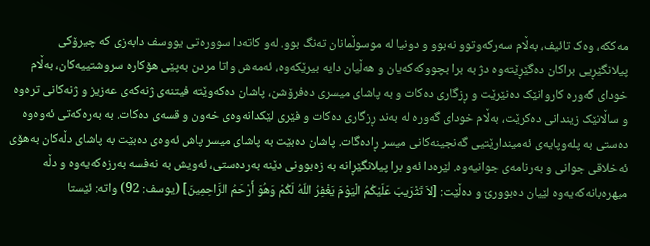مەککە، وەک تائیف، بەڵام سەرکەوتوو نەبوو و دونیا لە موسوڵمانان تەنگ بوو. لەو کاتەدا سوورەتی یووسف دابەزی کە چیرۆکی پیلانگێڕیی براکان دەگێڕێتەوە دژ بە برا بچووکەکەیان و هەڵیان دایە بیرێکەوە، ئەمەش واتا مردن بەپێی هۆکارە سروشتییەکان، بەڵام خودای گەورە کاروانێک دەنێرێت و ڕزگاری دەکات و بە پاشای میسری دەفرۆشن، پاشان دەکەوێتە فیتنەی ژنەکەی عەزیز و ژنەکانی ترەوە و ساڵانێک زیندانی دەکرێت، بەڵام خودای گەورە لە بەند ڕزگاری دەکات و فێری لێکدانەوەی خەون و قسەی دەکات. بە بەرەکەتی ئەوەوە دەستی بە پلەوپایەی ئەمیندارێتیی گەنجینەکانی میسر ڕادەگات. پاشان دەبێت بە پاشای میسر پاش ئەوەی دەبێت بە پاشای دڵەکان بەهۆی ئەخلاقی جوانی و بەرنامەی جوانیەوە. لێرەدا ئەو برا پیلانگێڕانە بە زەبوونی دێنە بەردەستی، ئەویش بە نەفسە بەرزەکەیەوە و دڵە میهرەبانەکەیەوە لێیان دەبوورێ و دەڵێت: [لاَ تَثْرَيبَ عَلَيْكُمُ الْيَوْمَ يَغْفِرُ اللّهُ لَكُمْ وَهُوَ أَرْحَمُ الرَّاحِمِينَ] (يوسف: 92) واتە: ئێستا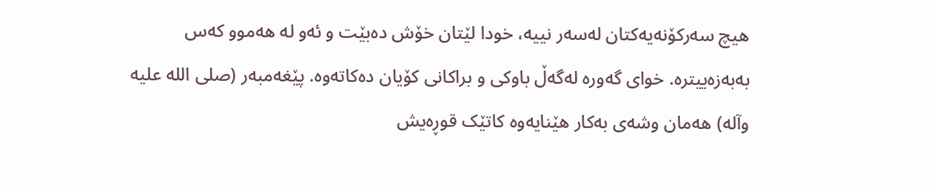هیچ سەرکۆنەیەکتان لەسەر نییە، خودا لێتان خۆش دەبێت و ئەو لە هەموو کەس بەبەزەییترە. خوای گەورە لەگەڵ باوکی و براکانی کۆیان دەکاتەوە. پێغەمبەر (صلی الله علیه وآله) هەمان وشەی بەکار هێنایەوە کاتێک قوڕەیش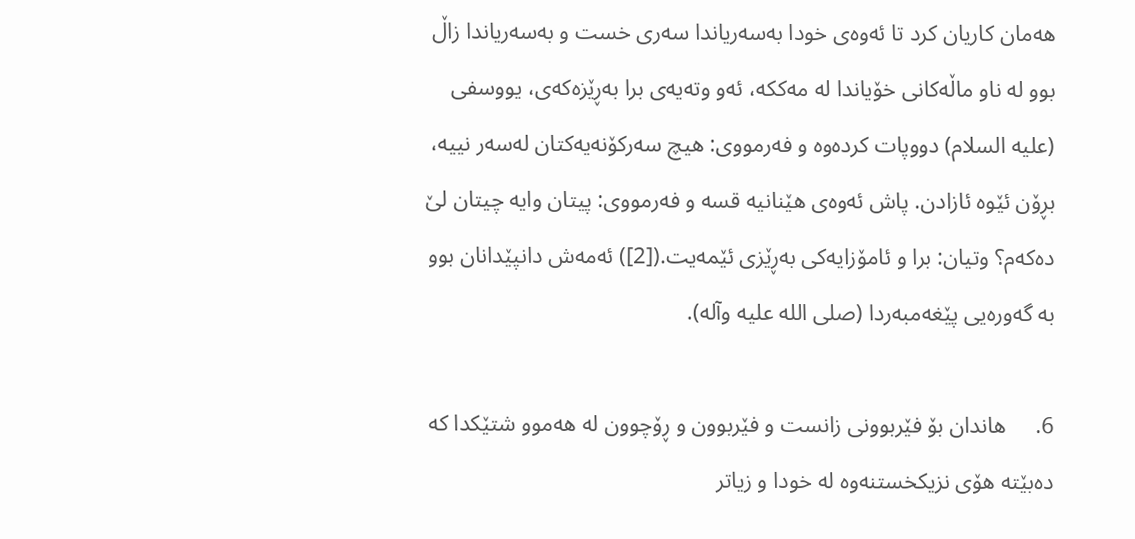هەمان کاریان کرد تا ئەوەی خودا بەسەریاندا سەری خست و بەسەریاندا زاڵ بوو لە ناو ماڵەکانی خۆیاندا لە مەککە، ئەو وتەیەی برا بەڕێزەکەی، یووسفی (علیه السلام) دووپات کردەوە و فەرمووی: هیچ سەرکۆنەیەکتان لەسەر نییە، بڕۆن ئێوە ئازادن. پاش ئەوەی هێنانیە قسە و فەرمووی: پیتان وایە چیتان لێ دەکەم؟ وتیان: برا و ئامۆزایەکی بەڕێزی ئێمەیت.([2]) ئەمەش دانپێدانان بوو بە گەورەیی پێغەمبەردا (صلی الله علیه وآله).

6.     هاندان بۆ فێربوونی زانست و فێربوون و ڕۆچوون لە هەموو شتێکدا کە دەبێتە هۆی نزیکخستنەوە لە خودا و زیاتر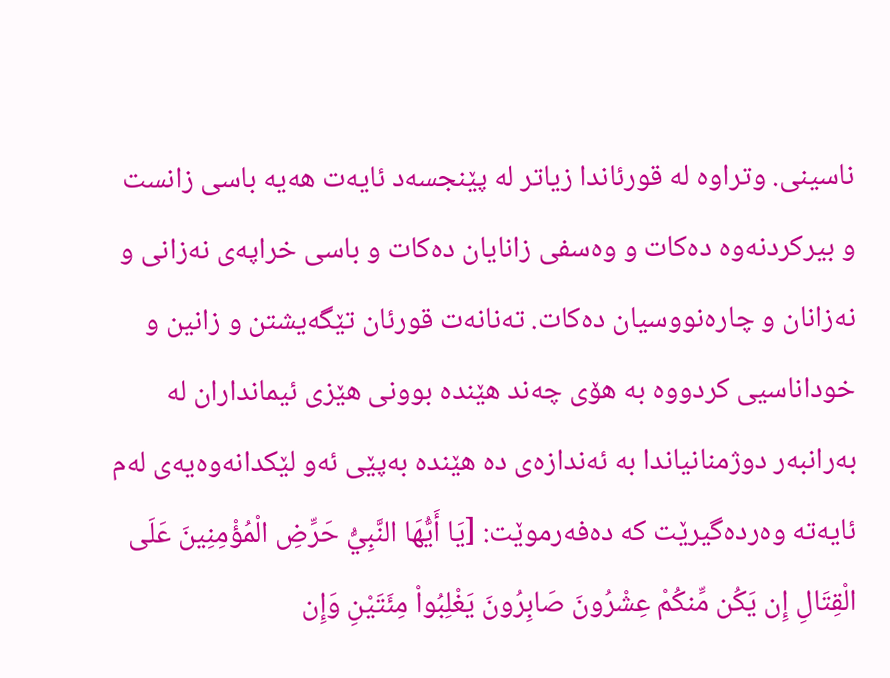ناسینی. وتراوە لە قورئاندا زیاتر لە پێنجسەد ئایەت هەیە باسی زانست و بیرکردنەوە دەکات و وەسفی زانایان دەکات و باسی خراپەی نەزانی و نەزانان و چارەنووسیان دەکات. تەنانەت قورئان تێگەیشتن و زانین و خوداناسیی کردووە بە هۆی چەند هێندە بوونی هێزی ئیمانداران لە بەرانبەر دوژمنانیاندا بە ئەندازەی دە هێندە بەپێی ئەو لێکدانەوەیەی لەم ئایەتە وەردەگیرێت کە دەفەرموێت: [يَا أَيُّهَا النَّبِيُّ حَرِّضِ الْمُؤْمِنِينَ عَلَى الْقِتَالِ إِن يَكُن مِّنكُمْ عِشْرُونَ صَابِرُونَ يَغْلِبُواْ مِئَتَيْنِ وَإِن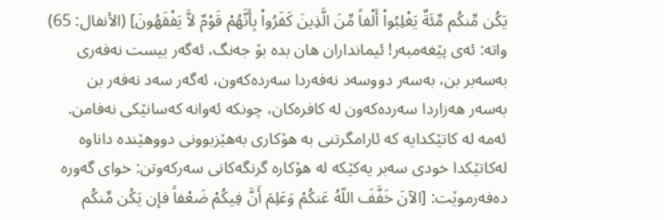يَكُن مِّنكُم مِّئَةٌ يَغْلِبُواْ أَلْفاً مِّنَ الَّذِينَ كَفَرُواْ بِأَنَّهُمْ قَوْمٌ لاَّ يَفْقَهُونَ] (الأنفال: 65) واتە: ئەی پێغەمبەر! ئیمانداران هان بدە بۆ جەنگ، ئەگەر بیست نەفەری بەسەبر بن، بەسەر دووسەد نەفەردا سەردەکەون، ئەگەر سەد نەفەر بن بەسەر هەزاردا سەردەکەون لە کافرەکان، چونکە ئەوانە کەسانێکی نەفامن. ئەمە لە کاتێکدایە کە ئارامگرتنی بە هۆکاری بەهێزبوونی دووهێندە داناوە لەکاتێکدا خودی سەبر یەکێکە لە هۆکارە گرنگەکانی سەرکەوتن: خوای گەورە دەفەرموێت: [الآنَ خَفَّفَ اللّهُ عَنكُمْ وَعَلِمَ أَنَّ فِيكُمْ ضَعْفاً فإن يَكُن مِّنكُم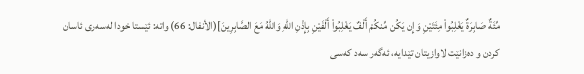مِّئَةٌ صَابِرَةٌ يَغْلِبُواْ مِئَتَيْنِ وَإِن يَكُن مِّنكُمْ أَلْفٌ يَغْلِبُواْ أَلْفَيْنِ بِإِذْنِ اللّهِ وَاللّهُ مَعَ الصَّابِرِينَ](الأنفال: 66) واتە: ئێستا خودا لەسەری ئاسان کردن و دەزانێت لاوازیتان تێدایە، ئەگەر سەد کەسی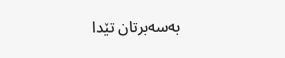بەسەبرتان تێدا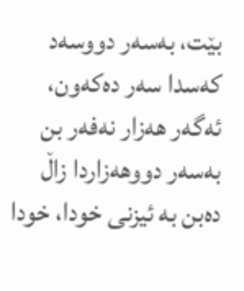بێت، بەسەر دووسەد کەسدا سەر دەکەون، ئەگەر هەزار نەفەر بن بەسەر دووهەزاردا زاڵ دەبن بە ئیزنی خودا، خودا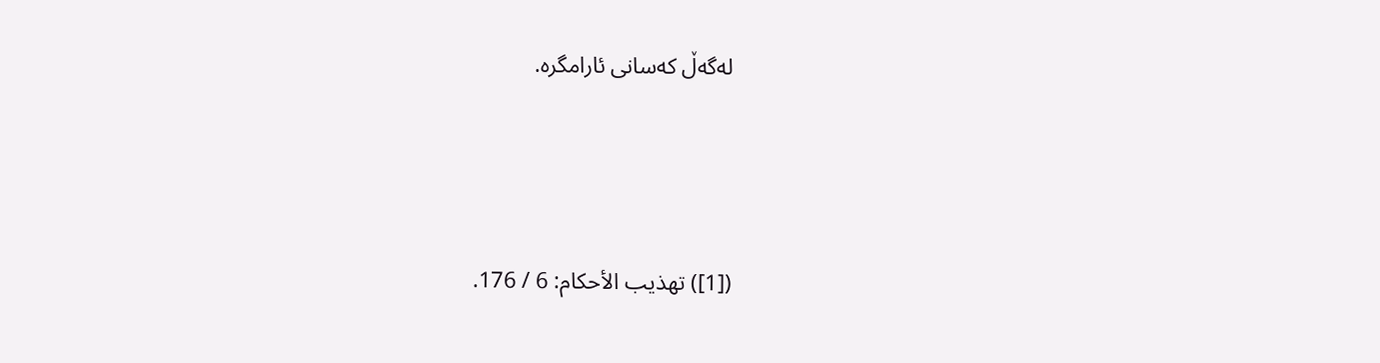لەگەڵ کەسانی ئارامگرە.



([1]) تهذيب الأحكام: 6 / 176.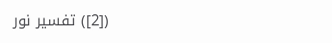([2]) تفسير نور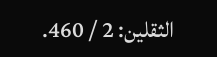الثقلين: 2 / 460.